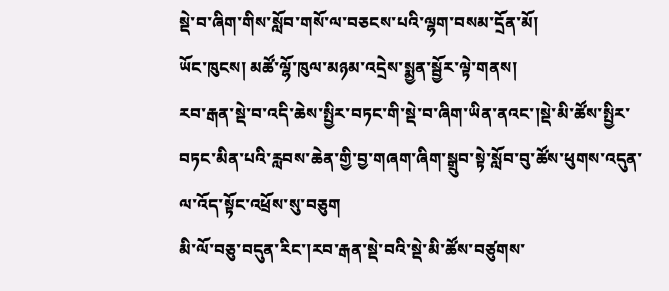སྡེ་བ་ཞིག་གིས་སློབ་གསོ་ལ་བཅངས་པའི་ལྷག་བསམ་དྲོན་མོ།
ཡོང་ཁུངས། མཚོ་ལྷོ་ཁུལ་མཉམ་འདྲེས་སྨྱན་སྦྱོར་ལྟེ་གནས།
རབ་རྒན་སྡེ་བ་འདི་ཆེས་སྤྱིར་བཏང་གི་སྡེ་བ་ཞིག་ཡིན་ནའང་།སྡེ་མི་ཚོས་སྤྱིར་བཏང་མིན་པའི་རླབས་ཆེན་གྱི་བྱ་གཞག་ཞིག་སྒྲུབ་སྟེ་སློབ་བུ་ཚོས་ཕུགས་འདུན་ལ་འོད་སྟོང་འཕྲོས་སུ་བཅུག
མི་ལོ་བཅུ་བདུན་རིང་།རབ་རྒན་སྡེ་བའི་སྡེ་མི་ཚོས་བཙུགས་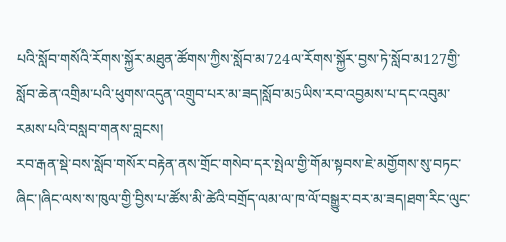པའི་སློབ་གསོའི་རོགས་སྐྱོར་མཐུན་ཚོགས་ཀྱིས་སློབ་མ724ལ་རོགས་སྐྱོར་བྱས་ཏེ་སློབ་མ127གྱི་སློབ་ཆེན་འགྲིམ་པའི་ཕུགས་འདུན་འགྲུབ་པར་མ་ཟད།སློབ་མ5ཡིས་རབ་འབྱམས་པ་དང་འབུམ་རམས་པའི་བསླབ་གནས་བླངས།
རབ་རྒན་སྡེ་བས་སློབ་གསོར་བརྟེན་ནས་གྲོང་གསེབ་དར་སྤེལ་གྱི་གོམ་སྟབས་ཇེ་མགྱོགས་སུ་བཏང་ཞིང་།ཞིང་ལས་ས་ཁུལ་གྱི་བྱིས་པ་ཚོས་མི་ཚེའི་བགྲོད་ལམ་ལ་ཁ་ལོ་བསྒྱུར་བར་མ་ཟད།ཐག་རིང་ལུང་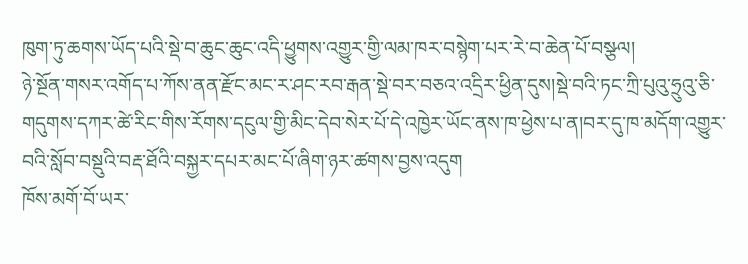ཁུག་ཏུ་ཆགས་ཡོད་པའི་སྡེ་བ་ཆུང་ཆུང་འདི་ཕྱུགས་འགྱུར་གྱི་ལམ་ཁར་བསྙེག་པར་རེ་བ་ཆེན་པོ་བསྩལ།
ཉེ་སྔོན་གསར་འགོད་པ་ཀོས་ནན་རྫོང་མང་ར་ཤང་རབ་རྒན་སྡེ་བར་བཅའ་འདྲིར་ཕྱིན་དུས།སྡེ་བའི་ཏང་ཀྲི་པུའུ་ཧྲུའུ་ཅི་གདུགས་དཀར་ཚེ་རིང་གིས་རོགས་དངུལ་གྱི་མིང་དེབ་སེར་པོ་དེ་འཁྱེར་ཡོང་ནས་ཁ་ཕྱེས་པ་ན།བར་དུ་ཁ་མདོག་འགྱུར་བའི་སློབ་བསྡུའི་བརྡ་ཐོའི་བསྐྱར་དཔར་མང་པོ་ཞིག་ཉར་ཚགས་བྱས་འདུག
ཁོས་མགོ་བོ་ཡར་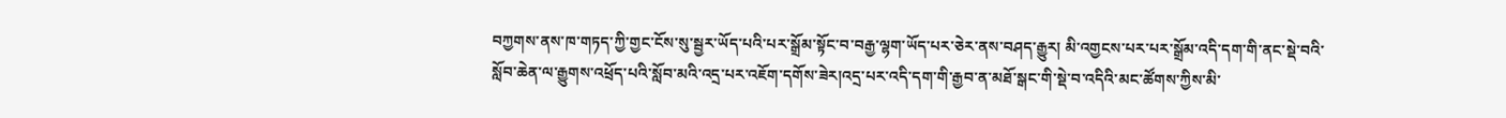བཀྱགས་ནས་ཁ་གཏད་ཀྱི་གྱང་ངོས་སུ་སྦྱར་ཡོད་པའི་པར་སྒྲོམ་སྟོང་བ་བརྒྱ་ལྷག་ཡོད་པར་ཅེར་ནས་བཤད་རྒྱུར། མི་འགྱངས་པར་པར་སྒྲོམ་འདི་དག་གི་ནང་སྡེ་བའི་སློབ་ཆེན་ལ་རྒྱུགས་འཕྲོད་པའི་སློབ་མའི་འདྲ་པར་འཇོག་དགོས་ཟེར།འདྲ་པར་འདི་དག་གི་རྒྱབ་ན་མཐོ་སྒང་གི་སྡེ་བ་འདིའི་མང་ཚོགས་ཀྱིས་མི་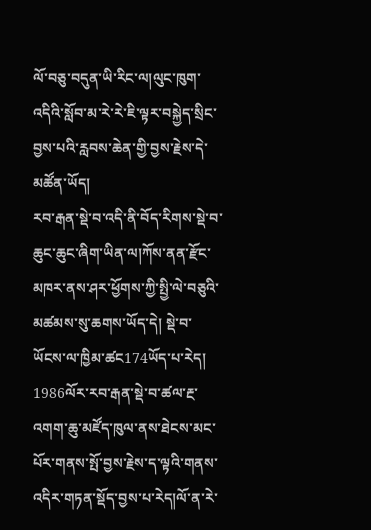ལོ་བཅུ་བདུན་ཡི་རིང་ལ།ལུང་ཁུག་འདིའི་སློབ་མ་རེ་རེ་ཇི་ལྟར་བསྐྱེད་སྲིང་བྱས་པའི་རླབས་ཆེན་གྱི་བྱས་རྗེས་དེ་མཚོན་ཡོད།
རབ་རྒན་སྡེ་བ་འདི་ནི་བོད་རིགས་སྡེ་བ་ཆུང་ཆུང་ཞིག་ཡིན་ལ།ཀོས་ནན་རྫོང་མཁར་ནས་ཤར་ཕྱོགས་ཀྱི་སྤྱི་ལེ་བཅུའི་མཚམས་སུ་ཆགས་ཡོད་དེ། སྡེ་བ་ཡོངས་ལ་ཁྱིམ་ཚང174ཡོད་པ་རེད།
1986ལོར་རབ་རྒན་སྡེ་བ་ཚལ་རྔ་འགག་ཆུ་མཛོད་ཁུལ་ནས་ཐེངས་མང་པོར་གནས་སྤོ་བྱས་རྗེས་ད་ལྟའི་གནས་འདིར་གཏན་སྡོད་བྱས་པ་རེད།ལོ་ན་རེ་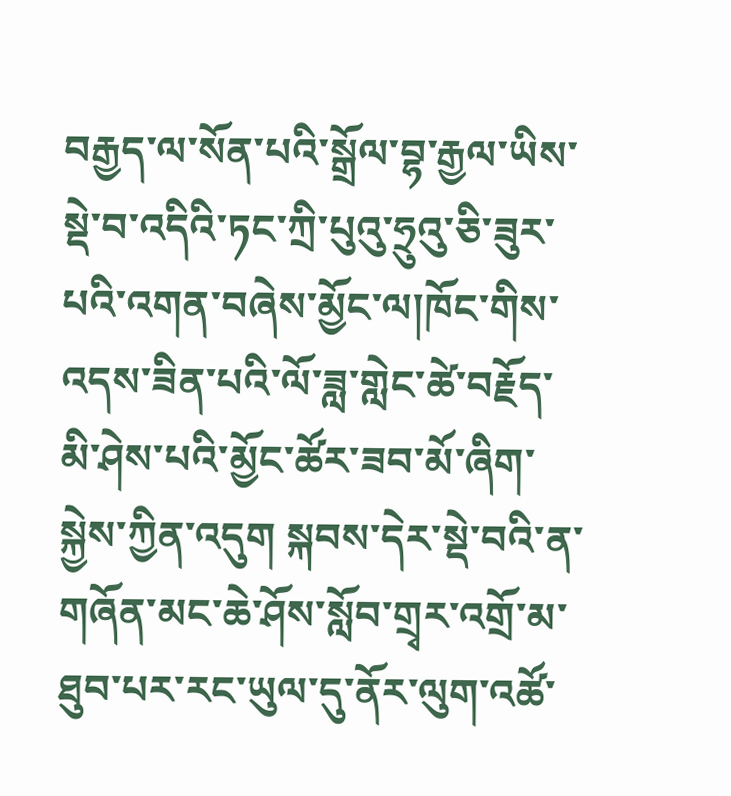བརྒྱད་ལ་སོན་པའི་སྒྲོལ་བྷ་རྒྱལ་ཡིས་སྡེ་བ་འདིའི་ཏང་ཀྲི་པུའུ་ཧྲུའུ་ཅི་ཟུར་པའི་འགན་བཞེས་མྱོང་ལ།ཁོང་གིས་འདས་ཟིན་པའི་ལོ་ཟླ་གླེང་ཚེ་བརྗོད་མི་ཤེས་པའི་མྱོང་ཚོར་ཟབ་མོ་ཞིག་སྐྱེས་ཀྱིན་འདུག སྐབས་དེར་སྡེ་བའི་ན་གཞོན་མང་ཆེ་ཤོས་སློབ་གྲྭར་འགྲོ་མ་ཐུབ་པར་རང་ཡུལ་དུ་ནོར་ལུག་འཚོ་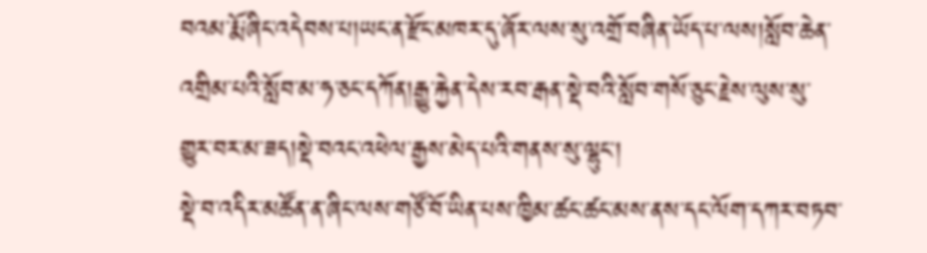བའམ་རྨོ་ཞིང་འདེབས་པ།ཡང་ན་རྫོང་མཁར་དུ་ཞོར་ལས་སུ་འགྲོ་བཞིན་ཡོད་པ་ལས།སློབ་ཆེན་འགྲིམ་པའི་སློབ་མ་ཧ་ཅང་དཀོན།རྒྱུ་རྐྱེན་དེས་རབ་རྒན་སྡེ་བའི་སློབ་གསོ་ཅུང་རྗེས་ལུས་སུ་གྱུར་བར་མ་ཟད།སྡེ་བའང་འཕེལ་རྒྱས་མེད་པའི་གནས་སུ་ལྷུང་།
སྡེ་བ་འདིར་མཚོན་ན་ཞིང་ལས་གཙོ་བོ་ཡིན་པས་ཁྱིམ་ཚང་ཚང་མས་ནས་དང་ལོག་དཀར་བཏབ་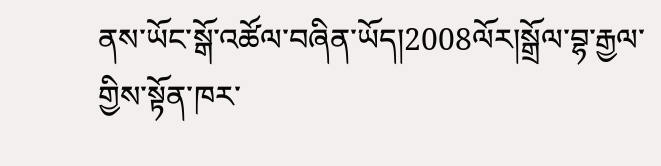ནས་ཡོང་སྒོ་འཚོལ་བཞིན་ཡོད།2008ལོར།སྒྲོལ་བྷ་རྒྱལ་གྱིས་སྟོན་ཁར་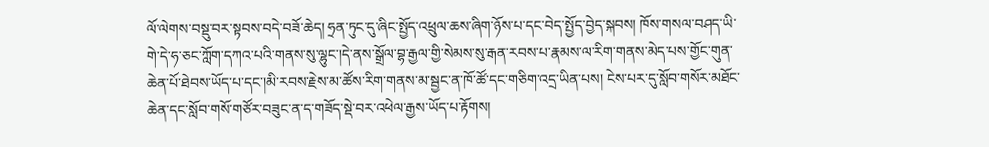ལོ་ལེགས་བསྡུ་བར་སྟབས་བདེ་བཟོ་ཆེད། ཧྲན་ཏུང་དུ་ཞིང་སྤྱོད་འཕྲུལ་ཆས་ཞིག་ཉོས་པ་དང་བེད་སྤྱོད་བྱེད་སྐབས། ཁོས་གསལ་བཤད་ཡི་གེ་དེ་ཧ་ཅང་ཀློག་དཀའ་པའི་གནས་སུ་ལྷུང་།དེ་ནས་སྒྲོལ་བྷ་རྒྱལ་གྱི་སེམས་སུ་རྒན་རབས་པ་རྣམས་ལ་རིག་གནས་མེད་པས་གྱོང་གུན་ཆེན་པོ་ཐེབས་ཡོད་པ་དང་།མི་རབས་རྗེས་མ་ཚོས་རིག་གནས་མ་སྦྱང་ན་ཁོ་ཚོ་དང་གཅིག་འདྲ་ཡིན་པས། ངེས་པར་དུ་སློབ་གསོར་མཐོང་ཆེན་དང་སློབ་གསོ་གཙོར་བཟུང་ན་ད་གཟོད་སྡེ་བར་འཕེལ་རྒྱས་ཡོད་པ་རྟོགས།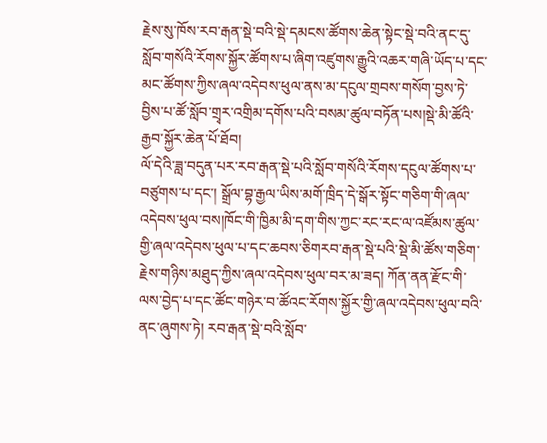རྗེས་སུ་ཁོས་རབ་རྒན་སྡེ་བའི་སྡེ་དམངས་ཚོགས་ཆེན་སྟེང་སྡེ་བའི་ནང་དུ་སློབ་གསོའི་རོགས་སྐྱོར་ཚོགས་པ་ཞིག་འཛུགས་རྒྱུའི་འཆར་གཞི་ཡོད་པ་དང་མང་ཚོགས་ཀྱིས་ཞལ་འདེབས་ཕུལ་ནས་མ་དངུལ་གྲབས་གསོག་བྱས་ཏེ་བྱིས་པ་ཚོ་སློབ་གྲྭར་འགྲིམ་དགོས་པའི་བསམ་ཚུལ་བཏོན་པས།སྡེ་མི་ཚོའི་རྒྱབ་སྐྱོར་ཆེན་པོ་ཐོབ།
ལོ་དེའི་ཟླ་བདུན་པར་རབ་རྒན་སྡེ་པའི་སློབ་གསོའི་རོགས་དངུལ་ཚོགས་པ་བཙུགས་པ་དང་། སྒྲོལ་བྷ་རྒྱལ་ཡིས་མགོ་ཁྲིད་དེ་སྒོར་སྟོང་གཅིག་གི་ཞལ་འདེབས་ཕུལ་བས།ཁོང་གི་ཁྱིམ་མི་དག་གིས་ཀྱང་རང་རང་ལ་འཛོམས་ཚུལ་གྱི་ཞལ་འདེབས་ཕུལ་པ་དང་ཆབས་ཅིགརབ་རྒན་སྡེ་པའི་སྡེ་མི་ཚོས་གཅིག་རྗེས་གཉིས་མཐུད་ཀྱིས་ཞལ་འདེབས་ཕུལ་བར་མ་ཟད། ཀོན་ནན་རྫོང་གི་ལས་བྱེད་པ་དང་ཚོང་གཉེར་བ་ཚོའང་རོགས་སྐྱོར་གྱི་ཞལ་འདེབས་ཕུལ་བའི་ནང་ཞུགས་ཏེ། རབ་རྒན་སྡེ་བའི་སློབ་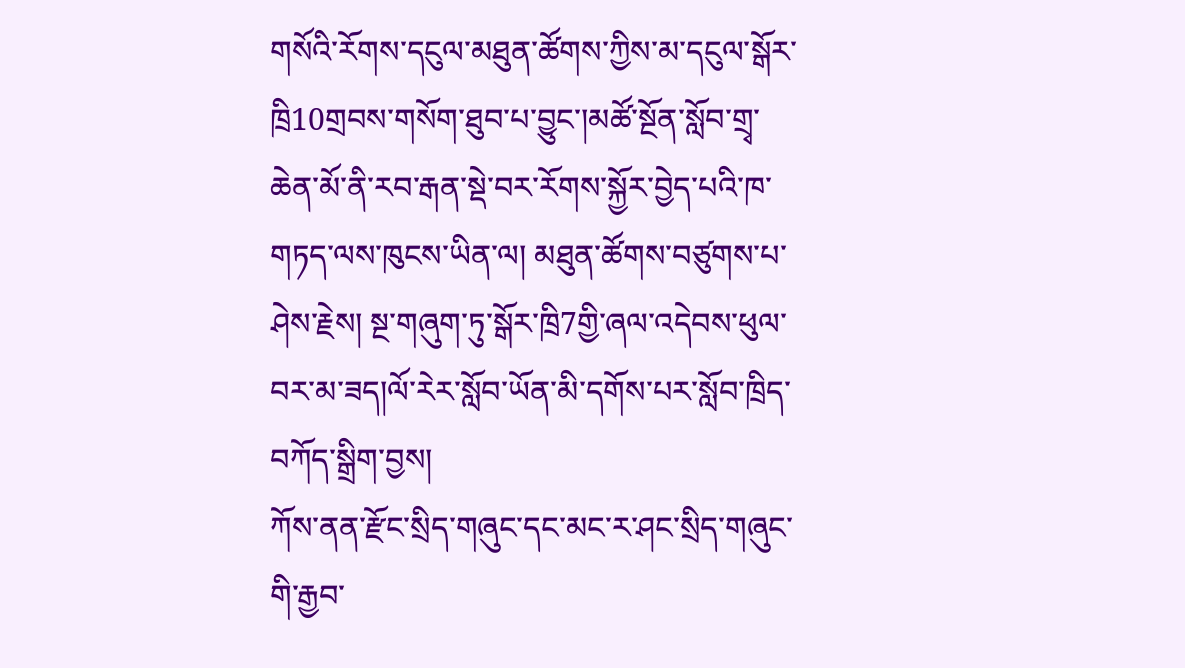གསོའི་རོགས་དངུལ་མཐུན་ཚོགས་ཀྱིས་མ་དངུལ་སྒོར་ཁྲི10གྲབས་གསོག་ཐུབ་པ་བྱུང་།མཚོ་སྔོན་སློབ་གྲྭ་ཆེན་མོ་ནི་རབ་རྒན་སྡེ་བར་རོགས་སྐྱོར་བྱེད་པའི་ཁ་གཏད་ལས་ཁུངས་ཡིན་ལ། མཐུན་ཚོགས་བཙུགས་པ་ཤེས་རྗེས། སྔ་གཞུག་ཏུ་སྒོར་ཁྲི7གྱི་ཞལ་འདེབས་ཕུལ་བར་མ་ཟད།ལོ་རེར་སློབ་ཡོན་མི་དགོས་པར་སློབ་ཁྲིད་བཀོད་སྒྲིག་བྱས།
ཀོས་ནན་རྫོང་སྲིད་གཞུང་དང་མང་ར་ཤང་སྲིད་གཞུང་གི་རྒྱབ་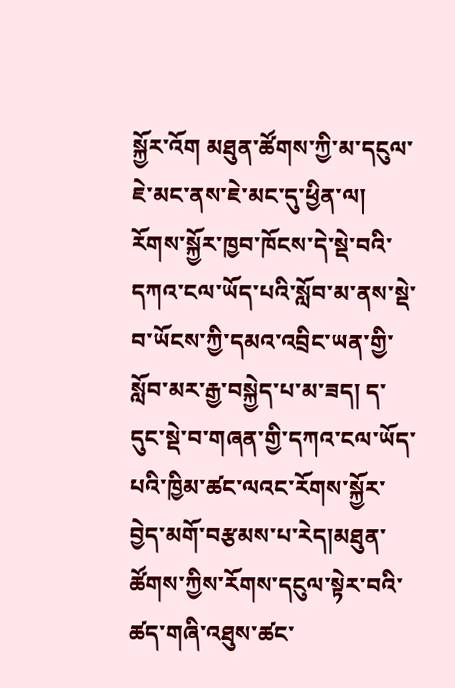སྐྱོར་འོག མཐུན་ཚོགས་ཀྱི་མ་དངུལ་ཇེ་མང་ནས་ཇེ་མང་དུ་ཕྱིན་ལ། རོགས་སྐྱོར་ཁྱབ་ཁོངས་དེ་སྡེ་བའི་དཀའ་ངལ་ཡོད་པའི་སློབ་མ་ནས་སྡེ་བ་ཡོངས་ཀྱི་དམའ་འབྲིང་ཡན་གྱི་སློབ་མར་རྒྱ་བསྐྱེད་པ་མ་ཟད། ད་དུང་སྡེ་བ་གཞན་གྱི་དཀའ་ངལ་ཡོད་པའི་ཁྱིམ་ཚང་ལའང་རོགས་སྐྱོར་བྱེད་མགོ་བརྩམས་པ་རེད།མཐུན་ཚོགས་ཀྱིས་རོགས་དངུལ་སྟེར་བའི་ཚད་གཞི་འཐུས་ཚང་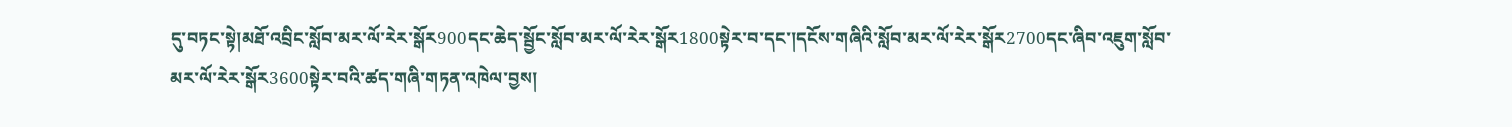དུ་བཏང་སྟེ།མཐོ་འབྲིང་སློབ་མར་ལོ་རེར་སྒོར900དང་ཆེད་སྦྱོང་སློབ་མར་ལོ་རེར་སྒོར1800སྟེར་བ་དང་།དངོས་གཞིའི་སློབ་མར་ལོ་རེར་སྒོར2700དང་ཞིབ་འཇུག་སློབ་མར་ལོ་རེར་སྒོར3600སྟེར་བའི་ཚད་གཞི་གཏན་འཁེལ་བྱས།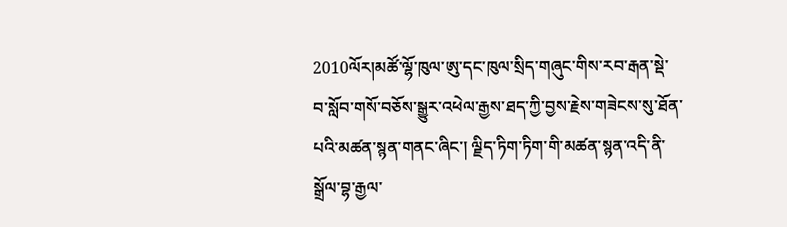2010ལོར།མཚོ་ལྷོ་ཁུལ་ཨུ་དང་ཁུལ་སྲིད་གཞུང་གིས་རབ་རྒན་སྡེ་བ་སློབ་གསོ་བཅོས་སྒྱུར་འཕེལ་རྒྱས་ཐད་ཀྱི་བྱས་རྗེས་གཟེངས་སུ་ཐོན་པའི་མཚན་སྙན་གནང་ཞིང་། ལྗིད་ཏིག་ཏིག་གི་མཚན་སྙན་འདི་ནི་སྒྲོལ་བྷ་རྒྱལ་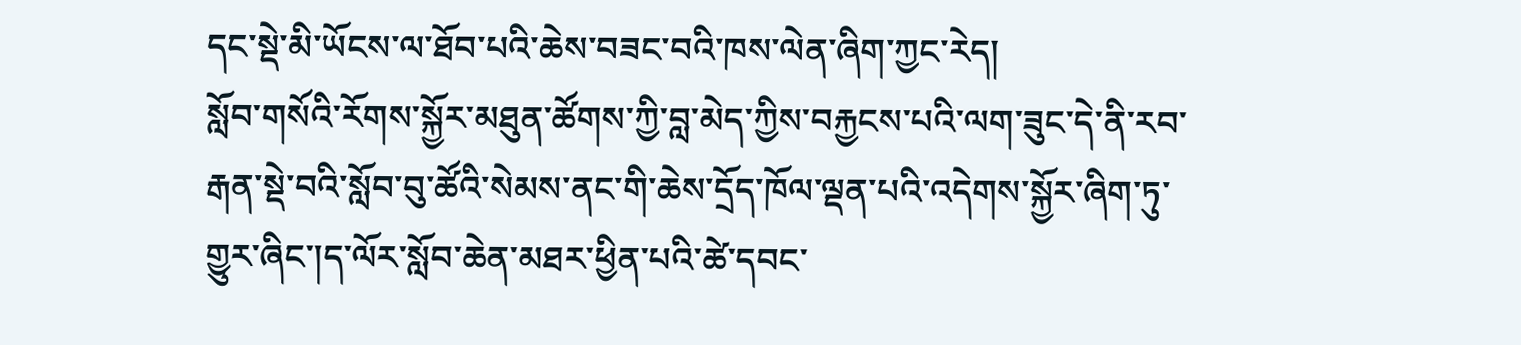དང་སྡེ་མི་ཡོངས་ལ་ཐོབ་པའི་ཆེས་བཟང་བའི་ཁས་ལེན་ཞིག་ཀྱང་རེད།
སློབ་གསོའི་རོགས་སྐྱོར་མཐུན་ཚོགས་ཀྱི་བླ་མེད་ཀྱིས་བརྐྱངས་པའི་ལག་ཟུང་དེ་ནི་རབ་རྒན་སྡེ་བའི་སློབ་བུ་ཚོའི་སེམས་ནང་གི་ཆེས་དྲོད་ཁོལ་ལྡན་པའི་འདེགས་སྐྱོར་ཞིག་ཏུ་གྱུར་ཞིང་།ད་ལོར་སློབ་ཆེན་མཐར་ཕྱིན་པའི་ཚེ་དབང་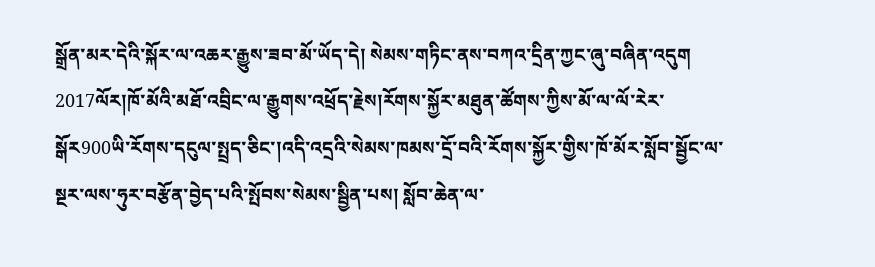སྒྲོན་མར་དེའི་སྐོར་ལ་འཆར་རྒྱུས་ཟབ་མོ་ཡོད་དེ། སེམས་གཏིང་ནས་བཀའ་དྲིན་ཀྱང་ཞུ་བཞིན་འདུག
2017ལོར།ཁོ་མོའི་མཐོ་འབྲིང་ལ་རྒྱུགས་འཕྲོད་རྗེས།རོགས་སྐྱོར་མཐུན་ཚོགས་ཀྱིས་མོ་ལ་ལོ་རེར་སྒོར900ཡི་རོགས་དངུལ་སྤྲད་ཅིང་།འདི་འདྲའི་སེམས་ཁམས་དྲོ་བའི་རོགས་སྐྱོར་གྱིས་ཁོ་མོར་སློབ་སྦྱོང་ལ་སྔར་ལས་ཧུར་བརྩོན་བྱེད་པའི་སྤོབས་སེམས་སྦྱིན་པས། སློབ་ཆེན་ལ་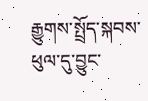རྒྱུགས་སྤྲོད་སྐབས་ཕུལ་དུ་བྱུང་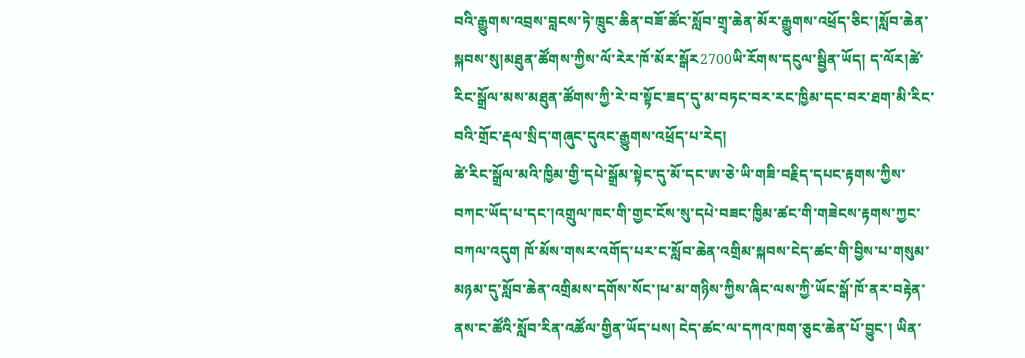བའི་རྒྱུགས་འབྲས་བླངས་ཏེ་ཁྲུང་ཆིན་བཟོ་ཚོང་སློབ་གྲྭ་ཆེན་མོར་རྒྱུགས་འཕྲོད་ཅིང་།སློབ་ཆེན་སྐབས་སུ།མཐུན་ཚོགས་ཀྱིས་ལོ་རེར་ཁོ་མོར་སྒོར2700ཡི་རོགས་དངུལ་སྦྱིན་ཡོད། ད་ལོར།ཚེ་རིང་སྒྲོལ་མས་མཐུན་ཚོགས་ཀྱི་རེ་བ་སྟོང་ཟད་དུ་མ་བཏང་བར་རང་ཁྱིམ་དང་བར་ཐག་མི་རིང་བའི་གྲོང་རྡལ་སྲིད་གཞུང་དུའང་རྒྱུགས་འཕྲོད་པ་རེད།
ཚེ་རིང་སྒྲོལ་མའི་ཁྱིམ་གྱི་དཔེ་སྒྲོམ་སྟེང་དུ་མོ་དང་ཨ་ཅེ་ཡི་གཟི་བརྗིད་དཔང་རྟགས་ཀྱིས་བཀང་ཡོད་པ་དང་།འགྲུལ་ཁང་གི་གྱང་ངོས་སུ་དཔེ་བཟང་ཁྱིམ་ཚང་གི་གཟེངས་རྟགས་ཀྱང་བཀལ་འདུག ཁོ་མོས་གསར་འགོད་པར་ང་སློབ་ཆེན་འགྲིམ་སྐབས་ངེད་ཚང་གི་བྱིས་པ་གསུམ་མཉམ་དུ་སློབ་ཆེན་འགྲིམས་དགོས་སོང་།ཕ་མ་གཉིས་ཀྱིས་ཞིང་ལས་ཀྱི་ཡོང་སྒོ་ཁོ་ནར་བརྟེན་ནས་ང་ཚོའི་སློབ་རིན་འཚོལ་གྱིན་ཡོད་པས། ངེད་ཚང་ལ་དཀའ་ཁག་ཅུང་ཆེན་པོ་བྱུང་། ཡིན་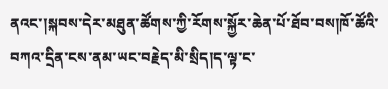ནའང་།སྐབས་དེར་མཐུན་ཚོགས་ཀྱི་རོགས་སྐྱོར་ཆེན་པོ་ཐོབ་བས།ཁོ་ཚོའི་བཀའ་དྲིན་ངས་ནམ་ཡང་བརྗེད་མི་སྲིད།ད་ལྟ་ང་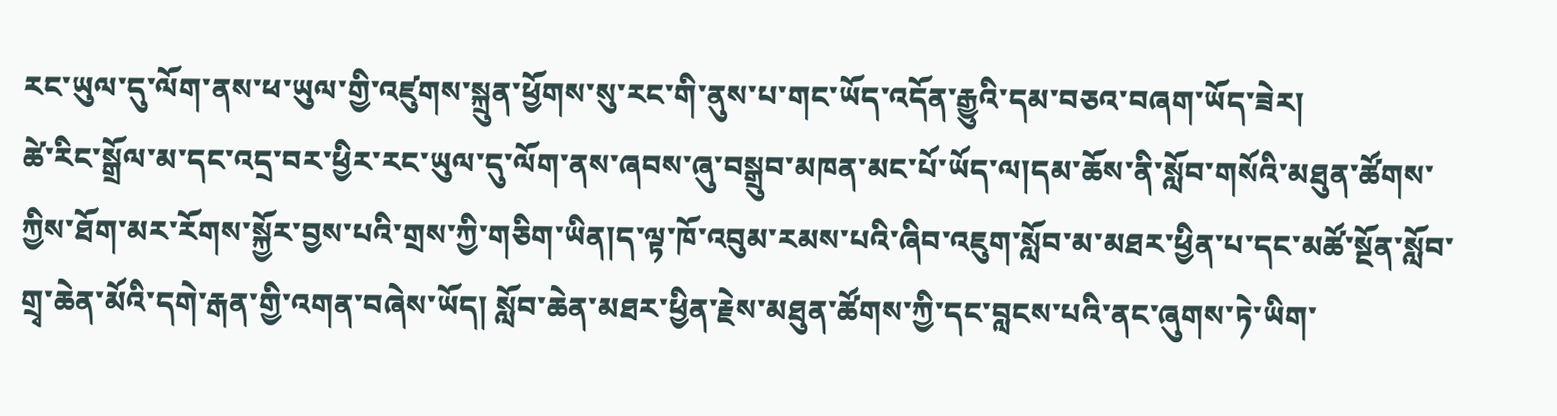རང་ཡུལ་དུ་ལོག་ནས་ཕ་ཡུལ་གྱི་འཛུགས་སྐྲུན་ཕྱོགས་སུ་རང་གི་ནུས་པ་གང་ཡོད་འདོན་རྒྱུའི་དམ་བཅའ་བཞག་ཡོད་ཟེར།
ཚེ་རིང་སྒྲོལ་མ་དང་འདྲ་བར་ཕྱིར་རང་ཡུལ་དུ་ལོག་ནས་ཞབས་ཞུ་བསྒྲུབ་མཁན་མང་པོ་ཡོད་ལ།དམ་ཆོས་ནི་སློབ་གསོའི་མཐུན་ཚོགས་ཀྱིས་ཐོག་མར་རོགས་སྐྱོར་བྱས་པའི་གྲས་ཀྱི་གཅིག་ཡིན།ད་ལྟ་ཁོ་འབུམ་རམས་པའི་ཞིབ་འཇུག་སློབ་མ་མཐར་ཕྱིན་པ་དང་མཚོ་སྔོན་སློབ་གྲྭ་ཆེན་མོའི་དགེ་རྒན་གྱི་འགན་བཞེས་ཡོད། སློབ་ཆེན་མཐར་ཕྱིན་རྗེས་མཐུན་ཚོགས་ཀྱི་དང་བླངས་པའི་ནང་ཞུགས་ཏེ་ཡིག་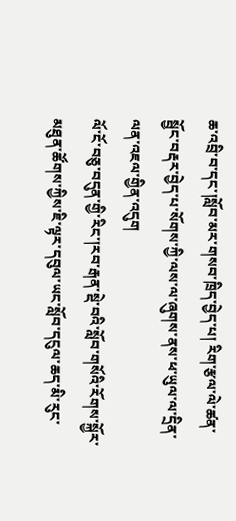ཆ་འབྲི་བ་དང་།སློབ་མར་གསབ་ཁྲིད་བྱེད་པ། རིག་རྩལ་ལེ་ཚན་སྦྱོང་བརྡར་བྱེད་པ་སོགས་ཀྱི་ལས་ལ་ཞུགས་ནས་ཕ་ཡུལ་ལ་དྲིན་ལན་འཇལ་གྱིན་འདུག
ལོ་ངོ་བཅུ་བདུན་གྱི་རིང་།རབ་རྒན་སྡེ་བའི་སློབ་གསོའི་རོགས་སྐྱོར་མཐུན་ཚོགས་ཀྱིས་ཇི་ལྟར་དབུལ་ཡང་སློབ་དངུལ་ཆད་མི་རུང་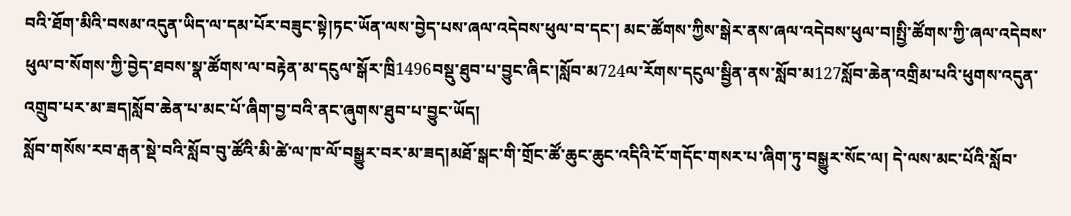བའི་ཐོག་མིའི་བསམ་འདུན་ཡིད་ལ་དམ་པོར་བཟུང་སྟེ།ཏང་ཡོན་ལས་བྱེད་པས་ཞལ་འདེབས་ཕུལ་བ་དང་། མང་ཚོགས་ཀྱིས་སྒེར་ནས་ཞལ་འདེབས་ཕུལ་བ།སྤྱི་ཚོགས་ཀྱི་ཞལ་འདེབས་ཕུལ་བ་སོགས་ཀྱི་བྱེད་ཐབས་སྣ་ཚོགས་ལ་བརྟེན་མ་དངུལ་སྒོར་ཁྲི1496བསྡུ་ཐུབ་པ་བྱུང་ཞིང་།སློབ་མ724ལ་རོགས་དངུལ་སྦྱིན་ནས་སློབ་མ127སློབ་ཆེན་འགྲིམ་པའི་ཕུགས་འདུན་འགྲུབ་པར་མ་ཟད།སློབ་ཆེན་པ་མང་པོ་ཞིག་བྱ་བའི་ནང་ཞུགས་ཐུབ་པ་བྱུང་ཡོད།
སློབ་གསོས་རབ་རྒན་སྡེ་བའི་སློབ་བུ་ཚོའི་མི་ཚེ་ལ་ཁ་ལོ་བསྒྱུར་བར་མ་ཟད།མཐོ་སྒང་གི་གྲོང་ཚོ་ཆུང་ཆུང་འདིའི་ངོ་གདོང་གསར་པ་ཞིག་ཏུ་བསྒྱུར་སོང་ལ། དེ་ལས་མང་པོའི་སློབ་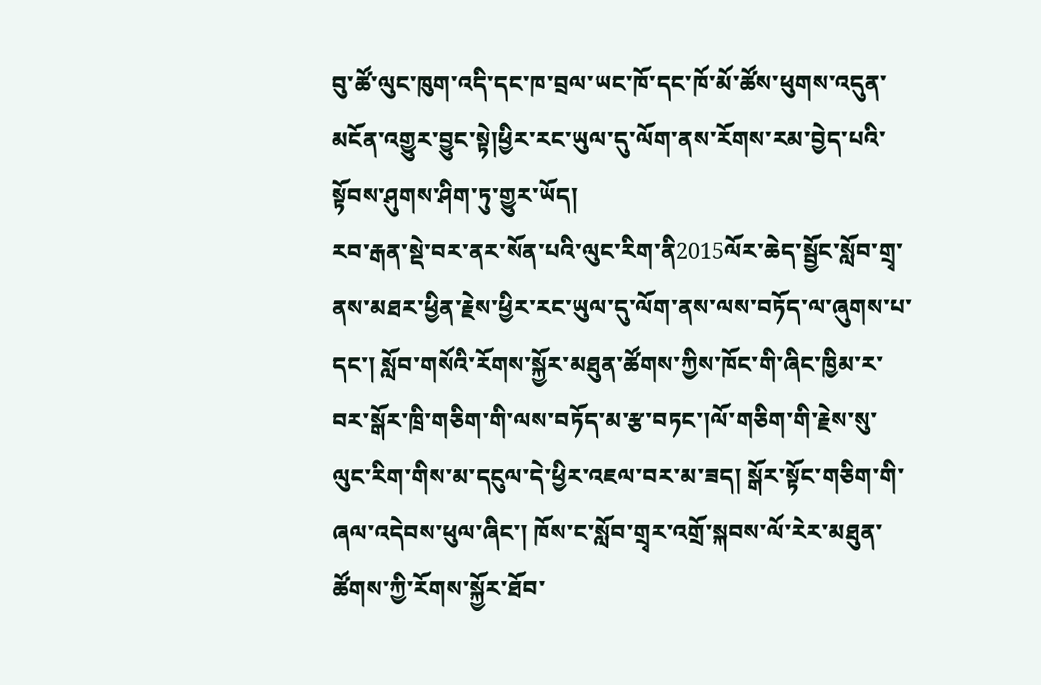བུ་ཚོ་ལུང་ཁུག་འདི་དང་ཁ་བྲལ་ཡང་ཁོ་དང་ཁོ་མོ་ཚོས་ཕུགས་འདུན་མངོན་འགྱུར་བྱུང་སྟེ།ཕྱིར་རང་ཡུལ་དུ་ལོག་ནས་རོགས་རམ་བྱེད་པའི་སྟོབས་ཤུགས་ཤིག་ཏུ་གྱུར་ཡོད།
རབ་རྒན་སྡེ་བར་ནར་སོན་པའི་ལུང་རིག་ནི2015ལོར་ཆེད་སྦྱོང་སློབ་གྲྭ་ནས་མཐར་ཕྱིན་རྗེས་ཕྱིར་རང་ཡུལ་དུ་ལོག་ནས་ལས་བཏོད་ལ་ཞུགས་པ་དང་། སློབ་གསོའི་རོགས་སྐྱོར་མཐུན་ཚོགས་ཀྱིས་ཁོང་གི་ཞིང་ཁྱིམ་ར་བར་སྒོར་ཁྲི་གཅིག་གི་ལས་བཏོད་མ་རྩ་བཏང་།ལོ་གཅིག་གི་རྗེས་སུ་ལུང་རིག་གིས་མ་དངུལ་དེ་ཕྱིར་འཇལ་བར་མ་ཟད། སྒོར་སྟོང་གཅིག་གི་ཞལ་འདེབས་ཕུལ་ཞིང་། ཁོས་ང་སློབ་གྲྭར་འགྲོ་སྐབས་ལོ་རེར་མཐུན་ཚོགས་ཀྱི་རོགས་སྐྱོར་ཐོབ་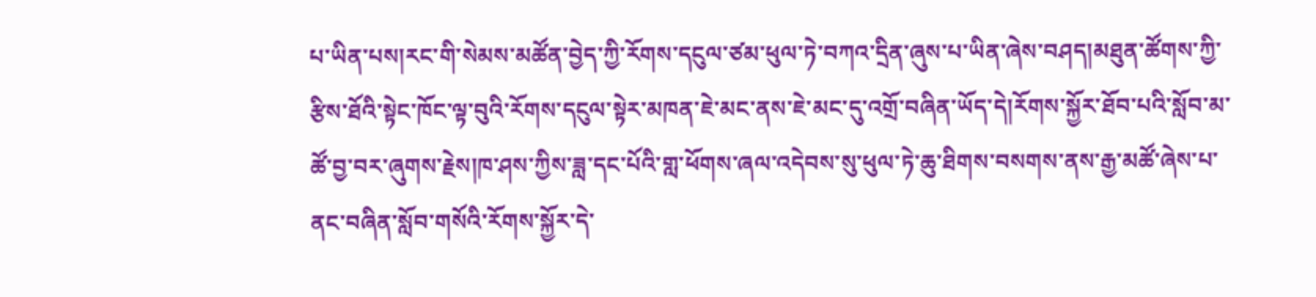པ་ཡིན་པས།རང་གི་སེམས་མཚོན་བྱེད་ཀྱི་རོགས་དངུལ་ཙམ་ཕུལ་ཏེ་བཀའ་དྲིན་ཞུས་པ་ཡིན་ཞེས་བཤད།མཐུན་ཚོགས་ཀྱི་རྩིས་ཐོའི་སྟེང་ཁོང་ལྟ་བུའི་རོགས་དངུལ་སྟེར་མཁན་ཇེ་མང་ནས་ཇེ་མང་དུ་འགྲོ་བཞིན་ཡོད་དེ།རོགས་སྐྱོར་ཐོབ་པའི་སློབ་མ་ཚོ་བྱ་བར་ཞུགས་རྗེས།ཁ་ཤས་ཀྱིས་ཟླ་དང་པོའི་གླ་ཕོགས་ཞལ་འདེབས་སུ་ཕུལ་ཏེ་ཆུ་ཐིགས་བསགས་ནས་རྒྱ་མཚོ་ཞེས་པ་ནང་བཞིན་སློབ་གསོའི་རོགས་སྐྱོར་དེ་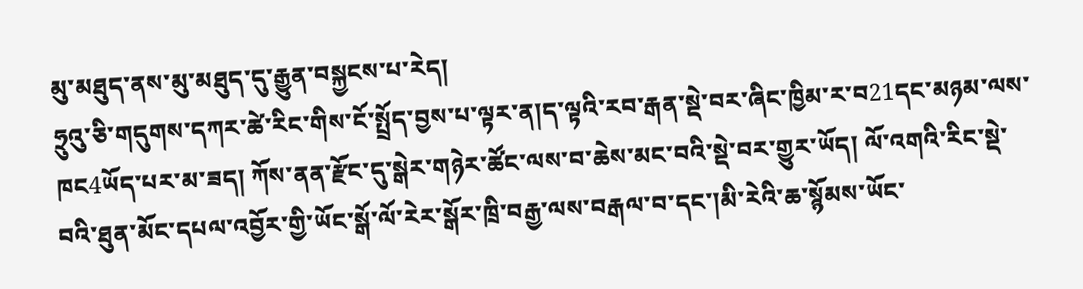མུ་མཐུད་ནས་མུ་མཐུད་དུ་རྒྱུན་བསྐྱངས་པ་རེད།
ཧྲུའུ་ཅི་གདུགས་དཀར་ཚེ་རིང་གིས་ངོ་སྤྲོད་བྱས་པ་ལྟར་ན།ད་ལྟའི་རབ་རྒན་སྡེ་བར་ཞིང་ཁྱིམ་ར་བ21དང་མཉམ་ལས་ཁང4ཡོད་པར་མ་ཟད། ཀོས་ནན་རྫོང་དུ་སྒེར་གཉེར་ཚོང་ལས་བ་ཆེས་མང་བའི་སྡེ་བར་གྱུར་ཡོད། ལོ་འགའི་རིང་སྡེ་བའི་ཐུན་མོང་དཔལ་འབྱོར་གྱི་ཡོང་སྒོ་ལོ་རེར་སྒོར་ཁྲི་བརྒྱ་ལས་བརྒལ་བ་དང་།མི་རེའི་ཆ་སྙོམས་ཡོང་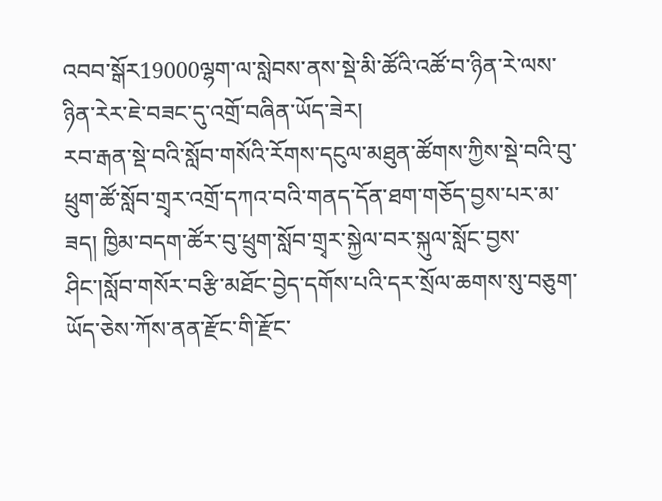འབབ་སྒོར19000ལྷག་ལ་སླེབས་ནས་སྡེ་མི་ཚོའི་འཚོ་བ་ཉིན་རེ་ལས་ཉིན་རེར་ཇེ་བཟང་དུ་འགྲོ་བཞིན་ཡོད་ཟེར།
རབ་རྒན་སྡེ་བའི་སློབ་གསོའི་རོགས་དངུལ་མཐུན་ཚོགས་ཀྱིས་སྡེ་བའི་བུ་ཕྲུག་ཚོ་སློབ་གྲྭར་འགྲོ་དཀའ་བའི་གནད་དོན་ཐག་གཅོད་བྱས་པར་མ་ཟད། ཁྱིམ་བདག་ཚོར་བུ་ཕྲུག་སློབ་གྲྭར་སྐྱེལ་བར་སྐུལ་སློང་བྱས་ཤིང་།སློབ་གསོར་བརྩི་མཐོང་བྱེད་དགོས་པའི་དར་སྲོལ་ཆགས་སུ་བཅུག་ཡོད་ཅེས་ཀོས་ནན་རྫོང་གི་རྫོང་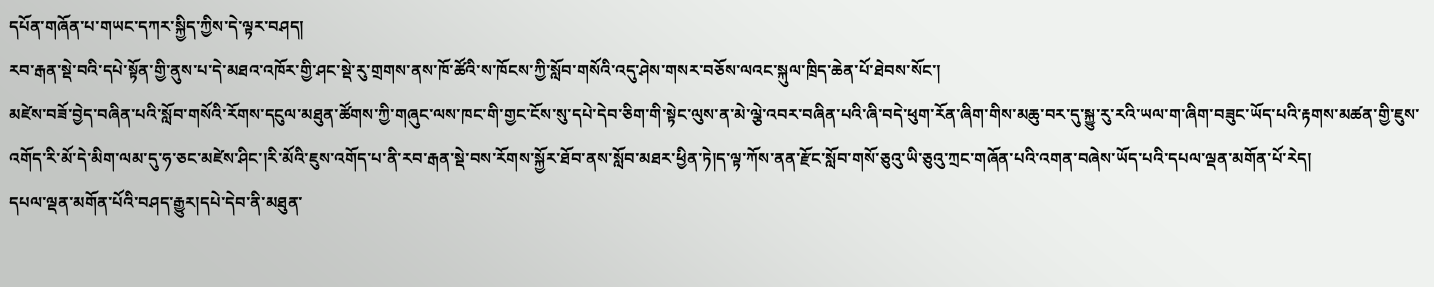དཔོན་གཞོན་པ་གཡང་དཀར་སྐྱིད་ཀྱིས་དེ་ལྟར་བཤད།
རབ་རྒན་སྡེ་བའི་དཔེ་སྟོན་གྱི་ནུས་པ་དེ་མཐའ་འཁོར་གྱི་ཤང་སྡེ་རུ་གྲགས་ནས་ཁོ་ཚོའི་ས་ཁོངས་ཀྱི་སློབ་གསོའི་འདུ་ཤེས་གསར་བཅོས་ལའང་སྐུལ་ཁྲིད་ཆེན་པོ་ཐེབས་སོང་།
མཛེས་བཟོ་བྱེད་བཞིན་པའི་སློབ་གསོའི་རོགས་དངུལ་མཐུན་ཚོགས་ཀྱི་གཞུང་ལས་ཁང་གི་གྱང་ངོས་སུ་དཔེ་དེབ་ཅིག་གི་སྟེང་ལུས་ན་མེ་ལྕེ་འབར་བཞིན་པའི་ཞི་བདེ་ཕུག་རོན་ཞིག་གིས་མཆུ་བར་དུ་སྐྱུ་རུ་རའི་ཡལ་ག་ཞིག་བཟུང་ཡོད་པའི་རྟགས་མཚན་གྱི་ཇུས་འགོད་རི་མོ་དེ་མིག་ལམ་དུ་ཧ་ཅང་མཛེས་ཤིང་།རི་མོའི་ཇུས་འགོད་པ་ནི་རབ་རྒན་སྡེ་བས་རོགས་སྐྱོར་ཐོབ་ནས་སློབ་མཐར་ཕྱིན་ཏེ།ད་ལྟ་ཀོས་ནན་རྫོང་སློབ་གསོ་ཅུའུ་ཡི་ཅུའུ་ཀྲང་གཞོན་པའི་འགན་བཞེས་ཡོད་པའི་དཔལ་ལྡན་མགོན་པོ་རེད།
དཔལ་ལྡན་མགོན་པོའི་བཤད་རྒྱུར།དཔེ་དེབ་ནི་མཐུན་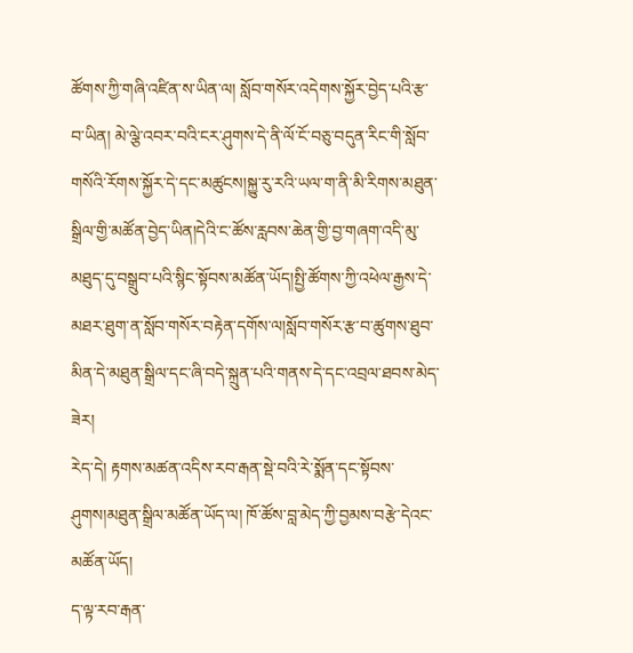ཚོགས་ཀྱི་གཞི་འཛིན་ས་ཡིན་ལ། སློབ་གསོར་འདེགས་སྐྱོར་བྱེད་པའི་རྩ་བ་ཡིན། མེ་ལྕེ་འབར་བའི་ངར་ཤུགས་དེ་ནི་ལོ་ངོ་བཅུ་བདུན་རིང་གི་སློབ་གསོའི་རོགས་སྐྱོར་དེ་དང་མཚུངས།སྐྱུ་རུ་རའི་ཡལ་ག་ནི་མི་རིགས་མཐུན་སྒྲིལ་གྱི་མཚོན་བྱེད་ཡིན།དེའི་ང་ཚོས་རླབས་ཆེན་གྱི་བྱ་གཞག་འདི་མུ་མཐུད་དུ་བསྒྲུབ་པའི་སྙིང་སྟོབས་མཚོན་ཡོད།སྤྱི་ཚོགས་ཀྱི་འཕེལ་རྒྱས་དེ་མཐར་ཐུག་ན་སློབ་གསོར་བརྟེན་དགོས་ལ།སློབ་གསོར་རྩ་བ་ཚུགས་ཐུབ་མིན་དེ་མཐུན་སྒྲིལ་དང་ཞི་བདེ་སྐྲུན་པའི་གནས་དེ་དང་འབྲལ་ཐབས་མེད་ཟེར།
རེད་དེ། རྟགས་མཚན་འདིས་རབ་རྒན་སྡེ་བའི་རེ་སྨོན་དང་སྟོབས་ཤུགས།མཐུན་སྒྲིལ་མཚོན་ཡོད་ལ། ཁོ་ཚོས་བླ་མེད་ཀྱི་བྱམས་བརྩེ་དེའང་མཚོན་ཡོད།
ད་ལྟ་རབ་རྒན་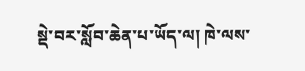སྡེ་བར་སློབ་ཆེན་པ་ཡོད་ལ། ཁེ་ལས་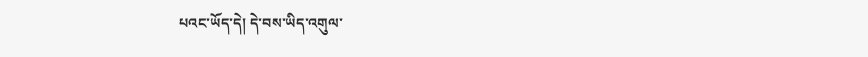པའང་ཡོད་དེ། དེ་བས་ཡིད་འགུལ་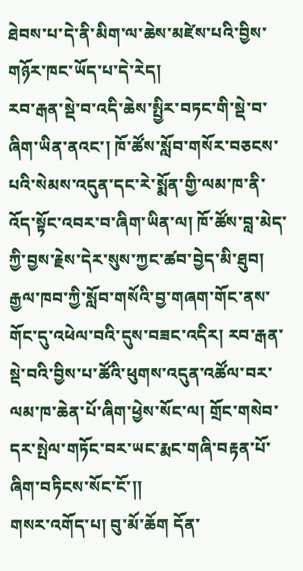ཐེབས་པ་དེ་ནི་མིག་ལ་ཆེས་མཛེས་པའི་བྱིས་གཉོར་ཁང་ཡོད་པ་དེ་རེད།
རབ་རྒན་སྡེ་བ་འདི་ཆེས་སྤྱིར་བཏང་གི་སྡེ་བ་ཞིག་ཡིན་ནའང་། ཁོ་ཚོས་སློབ་གསོར་བཅངས་པའི་སེམས་འདུན་དང་རེ་སྨོན་གྱི་ལམ་ཁ་ནི་འོད་སྟོང་འབར་བ་ཞིག་ཡིན་ལ། ཁོ་ཚོས་བླ་མེད་ཀྱི་བྱས་རྗེས་དེར་སུས་ཀྱང་ཚབ་བྱེད་མི་ཐུབ། རྒྱལ་ཁབ་ཀྱི་སློབ་གསོའི་བྱ་གཞག་གོང་ནས་གོང་དུ་འཕེལ་བའི་དུས་བཟང་འདིར། རབ་རྒན་སྡེ་བའི་བྱིས་པ་ཚོའི་ཕུགས་འདུན་འཚོལ་བར་ལམ་ཁ་ཆེན་པོ་ཞིག་ཕྱེས་སོང་ལ། གྲོང་གསེབ་དར་སྤེལ་གཏོང་བར་ཡང་རྨང་གཞི་བརྟན་པོ་ཞིག་བཏིངས་སོང་ངོ་།།
གསར་འགོད་པ། བུ་མོ་ཆོག དོན་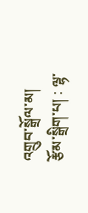འགྲུབ་སྒྲོལ་མ།
རྩོམ་སྒྲིག་པ། : ལྷ་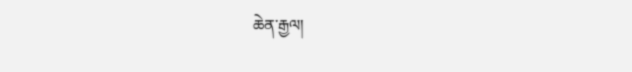ཆེན་རྒྱལ།